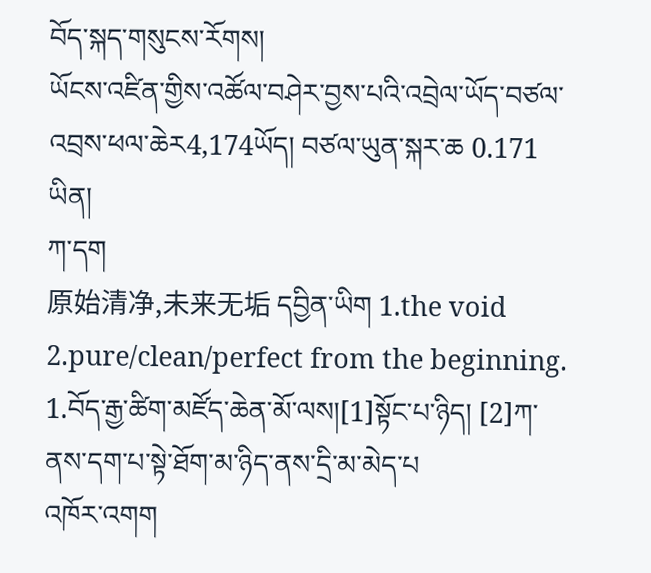བོད་སྐད་གསུངས་རོགས།
ཡོངས་འཛིན་གྱིས་འཚོལ་བཤེར་བྱས་པའི་འབྲེལ་ཡོད་བཙལ་འབྲས་ཕལ་ཆེར4,174ཡོད། བཙལ་ཡུན་སྐར་ཆ 0.171
ཡིན།
ཀ་དག
原始清净,未来无垢 དབྱིན་ཡིག 1.the void 2.pure/clean/perfect from the beginning. 1.བོད་རྒྱ་ཚིག་མཛོད་ཆེན་མོ་ལས།[1]སྟོང་པ་ཉིད། [2]ཀ་ནས་དག་པ་སྟེ་ཐོག་མ་ཉིད་ནས་དྲི་མ་མེད་པ
འཁོར་འགག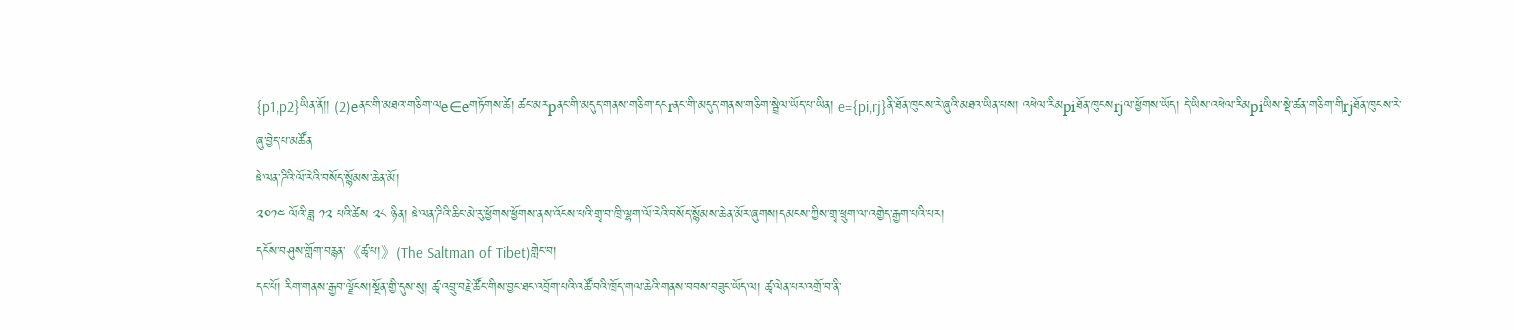{p1,p2}ཡིན་ནོ།། (2)eནང་གི་མཐའ་གཅིག་ལe∈eགཏོགས་ཚེ། ཚང་མརpནང་གི་མདུད་གནས་གཅིག་དངrནང་གི་མདུད་གནས་གཅིག་སྦྲེལ་ཡོད་པ་ཡིན། e={pi,rj}ནི་ཐོན་ཁུངས་རེ་ཞུའི་མཐའ་ཡིན་པས། འཕེལ་རིམpiཐོན་ཁུངསrjལ་ཕྱོགས་ཡོད། དེ་ཡིས་འཕེལ་རིམpiཡིས་སྡེ་ཚན་གཅིག་གིrjཐོན་ཁུངས་རེ་ཞུ་བྱེད་པ་མཚོན
ཋེ་ལན་ཌིའི་ལོ་རེའི་བསོད་སྙོམས་ཆེན་མོ།
༢༠༡༤ ལོའི་ཟླ ༡༢ པའི་ཚེས ༢༨ ཉིན། ཋེ་ལན་ཌིའི་ཆིང་མེ་རུ་ཕྱོགས་ཕྱོགས་ནས་འོངས་པའི་གྲྭ་བ་ཁྲི་ལྷག་ལོ་རེའི་བསོད་སྙོམས་ཆེན་མོར་ཞུགས།དམངས་ཀྱིས་གྲྭ་ཕྲུག་ལ་འགྱེད་རྒྱག་པའི་པར།
དངོས་བཤུས་གློག་བརྙན་《ཚྭ་པ།》(The Saltman of Tibet)གླེང་བ།
དང་པོ། རིག་གནས་རྒྱབ་ལྗོངས།སྔོན་གྱི་དུས་སུ། ཚྭ་འབྲུ་བརྗེ་ཚོང་གིས་བྱང་ཐང་འབྲོག་པའི་འཚོ་བའི་ཁྲོད་གལ་ཆེའི་གནས་བབས་བཟུང་ཡོད་ལ། ཚྭ་ལེན་པར་འགྲོ་བ་ནི་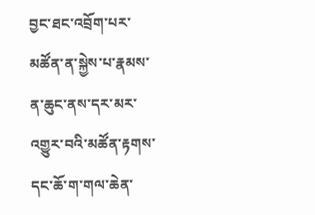བྱང་ཐང་འབྲོག་པར་མཚོན་ན་སྐྱེས་པ་རྣམས་ན་ཆུང་ནས་དར་མར་འགྱུར་བའི་མཚོན་རྟགས་དང་ཆོ་ག་གལ་ཆེན་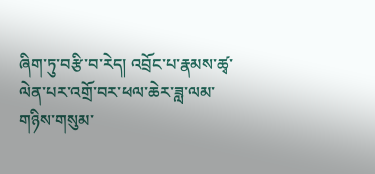ཞིག་ཏུ་བརྩི་བ་རེད། འབྲོང་པ་རྣམས་ཚྭ་ལེན་པར་འགྲོ་བར་ཕལ་ཆེར་ཟླ་ལམ་གཉིས་གསུམ་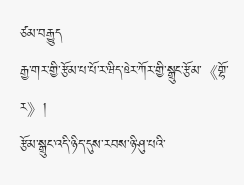ཙམ་བརྒྱུད
རྒྱ་གར་གྱི་རྩོམ་པ་པོ་ར་ཝིད་ཋེར་ཀོར་གྱི་སྒྲུང་རྩོམ་《གྷོ་ར》།
རྩོམ་སྒྲུང་འདི་ཉིད་དུས་རབས་ཉི་ཤུ་པའི་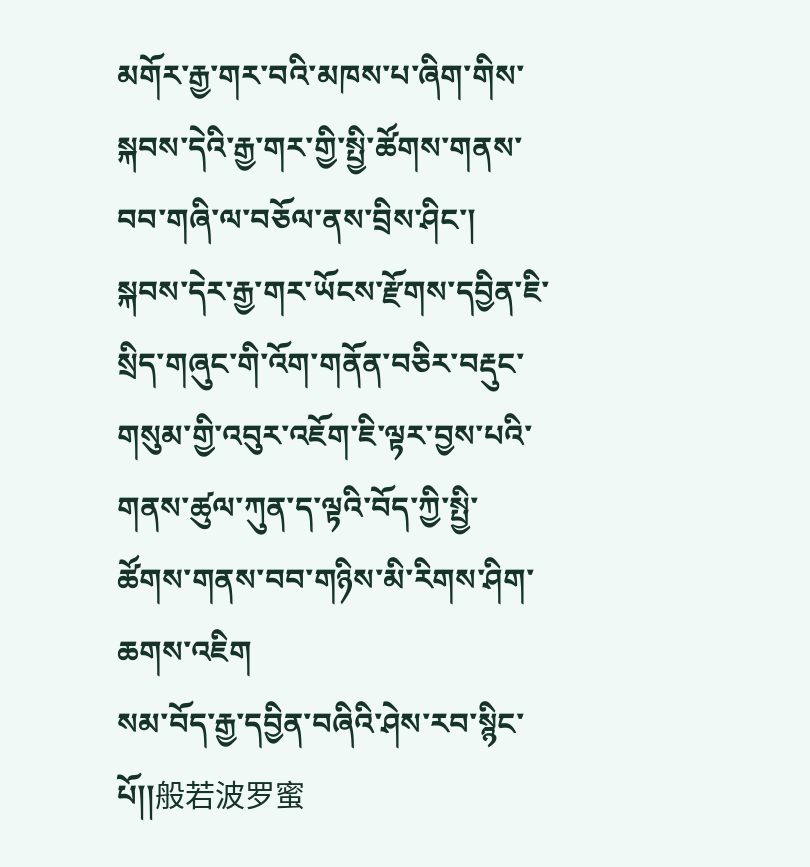མགོར་རྒྱ་གར་བའི་མཁས་པ་ཞིག་གིས་སྐབས་དེའི་རྒྱ་གར་གྱི་སྤྱི་ཚོགས་གནས་བབ་གཞི་ལ་བཅོལ་ནས་བྲིས་ཤིང་། སྐབས་དེར་རྒྱ་གར་ཡོངས་རྫོགས་དབྱིན་ཇི་སྲིད་གཞུང་གི་འོག་གནོན་བཅིར་བརྡུང་གསུམ་གྱི་འབུར་འཇོག་ཇི་ལྟར་བྱས་པའི་གནས་ཚུལ་ཀུན་ད་ལྟའི་བོད་ཀྱི་སྤྱི་ཚོགས་གནས་བབ་གཉིས་མི་རིགས་ཤིག་ཆགས་འཇིག
སམ་བོད་རྒྱ་དབྱིན་བཞིའི་ཤེས་རབ་སྙིང་པོ།།般若波罗蜜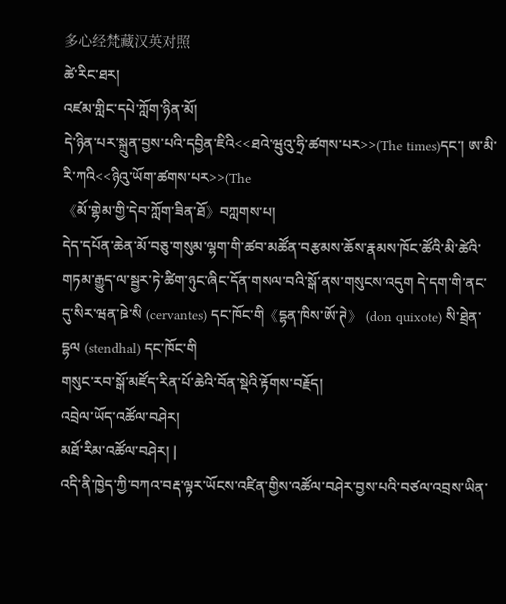多心经梵藏汉英对照
ཚེ་རིང་ཐར།
འཛམ་གླིང་དཔེ་ཀློག་ཉིན་མོ།
དེ་ཉིན་པར་སྐྲུན་བྱས་པའི་དབྱིན་ཇིའི<<ཐའེ་ཝུའུ་ཧྲི་ཚགས་པར>>(The times)དང་། ཨ་མི་རི་ཀའི<<ཉིའུ་ཡོག་ཚགས་པར>>(The
《མོ་གྷེམ་གྱི་དེབ་ཀློག་ཟིན་ཐོ》བཀླགས་པ།
དེད་དཔོན་ཆེན་མོ་བཅུ་གསུམ་ལྷག་གི་ཚབ་མཚོན་བརྩམས་ཆོས་རྣམས་ཁོང་ཚོའི་མི་ཚེའི་གཏམ་རྒྱུད་ལ་སྦྱར་ཏེ་ཚིག་ཉུང་ཞིང་དོན་གསལ་བའི་སྒོ་ནས་གསུངས་འདུག དེ་དག་གི་ནང་དུ་སིར་ཝན་ཋེ་སི (cervantes) དང་ཁོང་གི《དྷན་ཁིས་ཨོ་ཊེ》 (don quixote) སི་ཐྲེན་དྷལ (stendhal) དང་ཁོང་གི
གསུང་རབ་སྒོ་མཛོད་རིན་པོ་ཆེའི་བོན་སྡེའི་རྟོགས་བརྗོད།
འབྲེལ་ཡོད་འཚོལ་བཤེར།
མཐོ་རིམ་འཚོལ་བཤེར། |
འདི་ནི་ཁྱེད་ཀྱི་བཀའ་བརྡ་ལྟར་ཡོངས་འཛིན་གྱིས་འཚོལ་བཤེར་བྱས་པའི་བཙལ་འབྲས་ཡིན་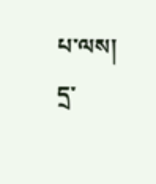པ་ལས། དྲ་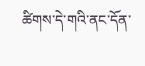ཚིགས་དེ་གའི་ནང་དོན་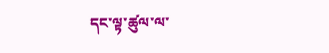དང་ལྟ་ཚུལ་ལ་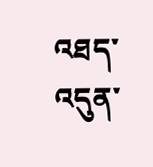འཐད་འདུན་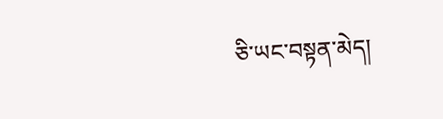ཅི་ཡང་བསྟན་མེད།